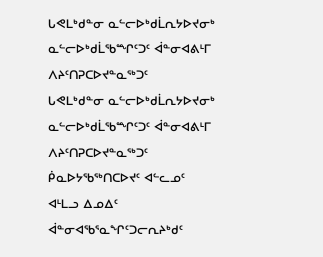ᒐᕙᒪᒃᑯᓐᓂ ᓇᓪᓕᐅᒃᑯᒫᕆᔭᐅᔪᓂᒃ ᓇᓪᓕᐅᒃᑯᒫᖃᙱᑦᑐᑦ ᐋᓐᓂᐊᕕᒻᒥ ᐱᔨᑦᑎᕈᑕᐅᔪᓐᓇᖅᑐᑦ
ᒐᕙᒪᒃᑯᓐᓂ ᓇᓪᓕᐅᒃᑯᒫᕆᔭᐅᔪᓂᒃ ᓇᓪᓕᐅᒃᑯᒫᖃᙱᑦᑐᑦ ᐋᓐᓂᐊᕕᒻᒥ ᐱᔨᑦᑎᕈᑕᐅᔪᓐᓇᖅᑐᑦ ᑮᓇᐅᔭᖃᖅᑎᑕᐅᔪᑦ ᐊᓪᓚᓄᑦ ᐊᒻᒪᓗ ᐃᓄᐃᑦ ᐋᓐᓂᐊᖃᕐᓇᖏᑦᑐᓕᕆᔨᒃᑯᑦ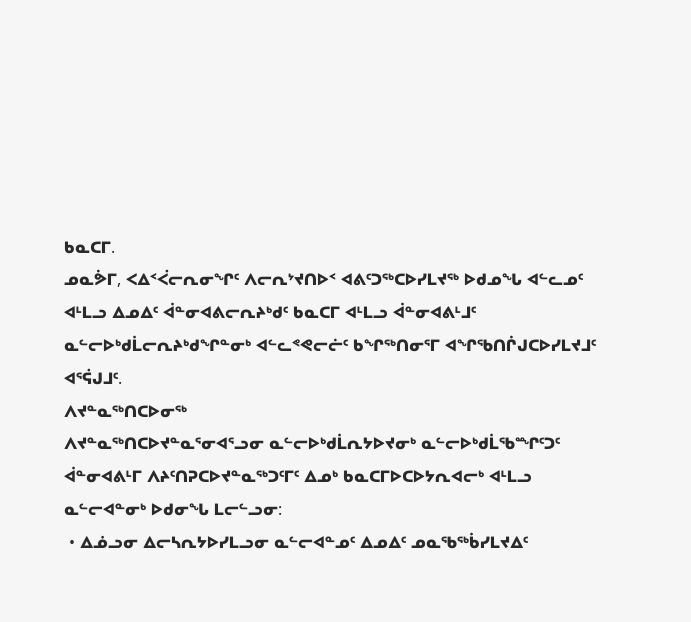ᑲᓇᑕᒥ.
ᓄᓇᕘᒥ, ᐸᐃᑉᐹᓕᕆᓂᖏᑦ ᐱᓕᕆᔾᔪᑎᐅᑉ ᐊᕕᑦᑐᖅᑕᐅᓯᒪᔪᖅ ᐅᑯᓄᖓ ᐊᓪᓚᓄᑦ ᐊᒻᒪᓗ ᐃᓄᐃᑦ ᐋᓐᓂᐊᕕᓕᕆᔨᒃᑯᑦ ᑲᓇᑕᒥ ᐊᒻᒪᓗ ᐋᓐᓂᐊᕕᒻᒧᑦ ᓇᓪᓕᐅᒃᑯᒫᓕᕆᔨᒃᑯᖏᓐᓂᒃ ᐊᓪᓚᕝᕙᓕᓖᑦ ᑲᖏᖅᑎᓂᕐᒥ ᐊᖏᖃᑎᒌᒍᑕᐅᓯᒪᔪᒧᑦ ᐊᕐᕌᒍᒧᑦ.
ᐱᔪᓐᓇᖅᑎᑕᐅᓂᖅ
ᐱᔪᓐᓇᖅᑎᑕᐅᔪᓐᓇᕐᓂᐊᕐᓗᓂ ᓇᓪᓕᐅᒃᑯᒫᕆᔭᐅᔪᓂᒃ ᓇᓪᓕᐅᒃᑯᒫᖃᙱᑦᑐᑦ ᐋᓐᓂᐊᕕᒻᒥ ᐱᔨᑦᑎᕈᑕᐅᔪᓐᓇᖅᑐᑦᒥᑦ ᐃᓄᒃ ᑲᓇᑕᒥᐅᑕᐅᔭᕆᐊᓕᒃ ᐊᒻᒪᓗ ᓇᓪᓕᐊᓐᓂᒃ ᐅᑯᓂᖓ ᒪᓕᓪᓗᓂ:
 • ᐃᓅᓗᓂ ᐃᓕᓴᕆᔭᐅᓯᒪᓗᓂ ᓇᓪᓕᐊᓐᓄᑦ ᐃᓄᐃᑦ ᓄᓇᖃᖅᑳᓯᒪᔪᐃᑦ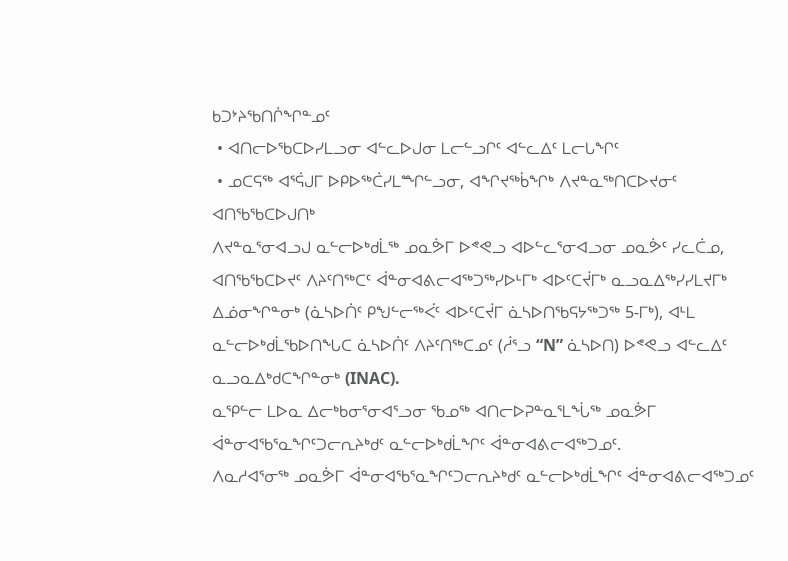ᑲᑐᔾᔨᖃᑎᒌᖏᓐᓄᑦ
 • ᐊᑎᓕᐅᖃᑕᐅᓯᒪᓗᓂ ᐊᓪᓚᐅᒍᓂ ᒪᓕᓪᓗᒋᑦ ᐊᓪᓚᐃᑦ ᒪᓕᒐᖏᑦ
 • ᓄᑕᕋᖅ ᐊᕐᕌᒍᒥ ᐅᑭᐅᖅᑖᓯᒪᙱᓪᓗᓂ, ᐊᖏᔪᖅᑳᖏᒃ ᐱᔪᓐᓇᖅᑎᑕᐅᔪᓂᑦ ᐊᑎᖃᖃᑕᐅᒍᑎᒃ
ᐱᔪᓐᓇᕐᓂᐊᓗᒍ ᓇᓪᓕᐅᒃᑯᒫᖅ ᓄᓇᕘᒥ ᐅᕝᕙᓗ ᐊᐅᓪᓚᕐᓂᐊᓗᓂ ᓄᓇᕘᑦ ᓯᓚᑖᓄ, ᐊᑎᖃᖃᑕᐅᔪᑦ ᐱᔨᑦᑎᖅᑕᑦ ᐋᓐᓂᐊᕕᓕᐊᖅᑐᖅᓯᐅᒻᒥᒃ ᐊᐅᑦᑕᔫᒥᒃ ᓇᓗᓇᐃᖅᓯᓯᒪᔪᒥᒃ ᐃᓅᓂᖏᓐᓂᒃ (ᓈᓴᐅᑏᑦ ᑭᖑᓪᓕᖅᐹᑦ ᐊᐅᑦᑕᔫᒥ ᓈᓴᐅᑎᖃᕋᔭᖅᑐᖅ 5-ᒥᒃ), ᐊᒻᒪ ᓇᓪᓕᐅᒃᑯᒫᖃᐅᑎᖓᑕ ᓈᓴᐅᑏᑦ ᐱᔨᑦᑎᖅᑕᓄᑦ (ᓲᕐᓗ “N” ᓈᓴᐅᑎ) ᐅᕝᕙᓗ ᐊᓪᓚᐃᑦ ᓇᓗᓇᐃᒃᑯᑕᖏᓐᓂᒃ (INAC).
ᓇᕿᓪᓕ ᒪᐅᓇ ᐃᓕᒃᑲᓂᕐᓂᐊᕐᓗᓂ ᖃᓄᖅ ᐊᑎᓕᐅᕈᓐᓇᕐᒪᖔᖅ ᓄᓇᕘᒥ ᐋᓐᓂᐊᖃᕐᓇᖏᑦᑐᓕᕆᔨᒃᑯᑦ ᓇᓪᓕᐅᒃᑯᒫᖏᑦ ᐋᓐᓂᐊᕕᓕᐊᖅᑐᓄᑦ.
ᐱᓇᓱᐊᕐᓂᖅ ᓄᓇᕘᒥ ᐋᓐᓂᐊᖃᕐᓇᖏᑦᑐᓕᕆᔨᒃᑯᑦ ᓇᓪᓕᐅᒃᑯᒫᖏᑦ ᐋᓐᓂᐊᕕᓕᐊᖅᑐᓄᑦ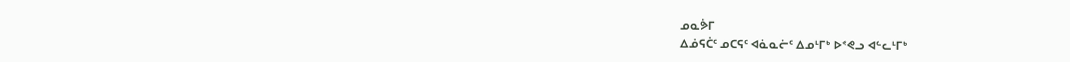ᓄᓇᕘᒥ
ᐃᓅᕋᑖᑦ ᓄᑕᕋᑦ ᐊᓈᓇᓖᑦ ᐃᓄᒻᒥᒃ ᐅᕝᕙᓗ ᐊᓪᓚᒻᒥᒃ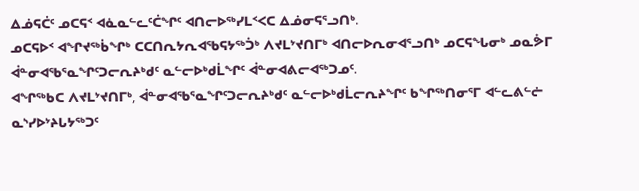ᐃᓅᕋᑖᑦ ᓄᑕᕋᑉ ᐊᓈᓇᓪᓚᑦᑖᖏᑦ ᐊᑎᓕᐅᖅᓯᒪᑉᐸᑕ ᐃᓅᓂᕋᕐᓗᑎᒃ.
ᓄᑕᕋᐅᑉ ᐊᖏᔪᖅᑳᖏᒃ ᑕᑕᑎᕆᔭᕆᐊᖃᕋᔭᖅᑑᒃ ᐱᔪᒪᔾᔪᑎᒥᒃ ᐊᑎᓕᐅᕆᓂᐊᕐᓗᑎᒃ ᓄᑕᕋᖓᓂᒃ ᓄᓇᕘᒥ ᐋᓐᓂᐊᖃᕐᓇᖏᑦᑐᓕᕆᔨᒃᑯᑦ ᓇᓪᓕᐅᒃᑯᒫᖏᑦ ᐋᓐᓂᐊᕕᓕᐊᖅᑐᓄᑦ.
ᐊᖏᖅᑲᑕ ᐱᔪᒪᔾᔪᑎᒥᒃ, ᐋᓐᓂᐊᖃᕐᓇᖏᑦᑐᓕᕆᔨᒃᑯᑦ ᓇᓪᓕᐅᒃᑯᒫᓕᕆᔨᖏᑦ ᑲᖏᖅᑎᓂᕐᒥ ᐊᓪᓚᕕᓪᓖ ᓇᔅᓯᐅᔾᔨᒐᔭᖅᑐᑦ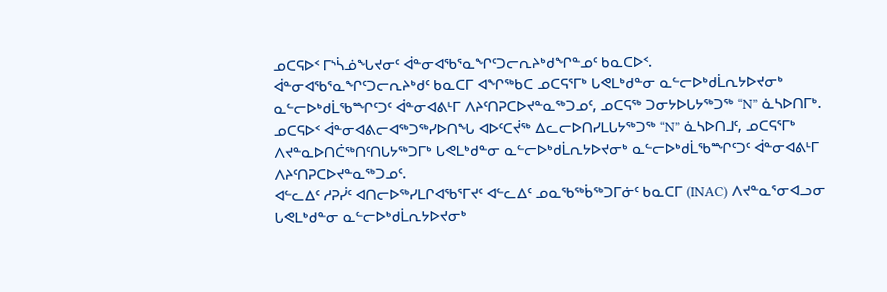ᓄᑕᕋᐅᑉ ᒥᔅᓵᓅᖓᔪᓂᑦ ᐋᓐᓂᐊᖃᕐᓇᖏᑦᑐᓕᕆᔨᒃᑯᖏᓐᓄᑦ ᑲᓇᑕᐅᑉ.
ᐋᓐᓂᐊᖃᕐᓇᖏᑦᑐᓕᕆᔨᒃᑯᑦ ᑲᓇᑕᒥ ᐊᖏᖅᑲᑕ ᓄᑕᕋᕐᒥᒃ ᒐᕙᒪᒃᑯᓐᓂ ᓇᓪᓕᐅᒃᑯᒫᕆᔭᐅᔪᓂᒃ ᓇᓪᓕᐅᒃᑯᒫᖃᙱᑦᑐᑦ ᐋᓐᓂᐊᕕᒻᒥ ᐱᔨᑦᑎᕈᑕᐅᔪᓐᓇᖅᑐᓄᑦ, ᓄᑕᕋᖅ ᑐᓂᔭᐅᒐᔭᖅᑐᖅ “N” ᓈᓴᐅᑎᒥᒃ.
ᓄᑕᕋᐅᑉ ᐋᓐᓂᐊᕕᓕᐊᖅᑐᖅᓯᐅᑎᖓ ᐊᐅᑦᑕᔫᖅ ᐃᓚᓕᐅᑎᓯᒪᒐᔭᖅᑐᖅ “N” ᓈᓴᐅᑎᒧᑦ, ᓄᑕᕋᕐᒥᒃ ᐱᔪᓐᓇᐅᑎᑖᖅᑎᑦᑎᒐᔭᖅᑐᒥᒃ ᒐᕙᒪᒃᑯᓐᓂ ᓇᓪᓕᐅᒃᑯᒫᕆᔭᐅᔪᓂᒃ ᓇᓪᓕᐅᒃᑯᒫᖃᙱᑦᑐᑦ ᐋᓐᓂᐊᕕᒻᒥ ᐱᔨᑦᑎᕈᑕᐅᔪᓐᓇᖅᑐᓄᑦ.
ᐊᓪᓚᐃᑦ ᓱᕈᓰᑦ ᐊᑎᓕᐅᖅᓯᒪᒋᐊᖃᕐᒥᔪᑦ ᐊᓪᓚᐃᑦ ᓄᓇᖃᖅᑳᖅᑐᒥᓃᑦ ᑲᓇᑕᒥ (INAC) ᐱᔪᓐᓇᕐᓂᐊᓗᓂ ᒐᕙᒪᒃᑯᓐᓂ ᓇᓪᓕᐅᒃᑯᒫᕆᔭᐅᔪᓂᒃ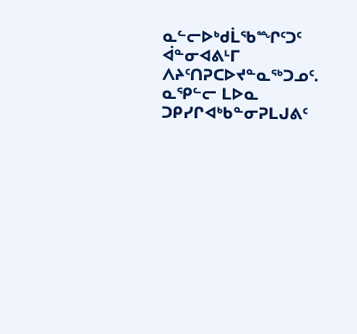ᓇᓪᓕᐅᒃᑯᒫᖃᙱᑦᑐᑦ ᐋᓐᓂᐊᕕᒻᒥ ᐱᔨᑦᑎᕈᑕᐅᔪᓐᓇᖅᑐᓄᑦ.
ᓇᕿᓪᓕ ᒪᐅᓇ ᑐᑭᓯᒋᐊᒃᑲᓐᓂᕈᒪᒍᕕᑦ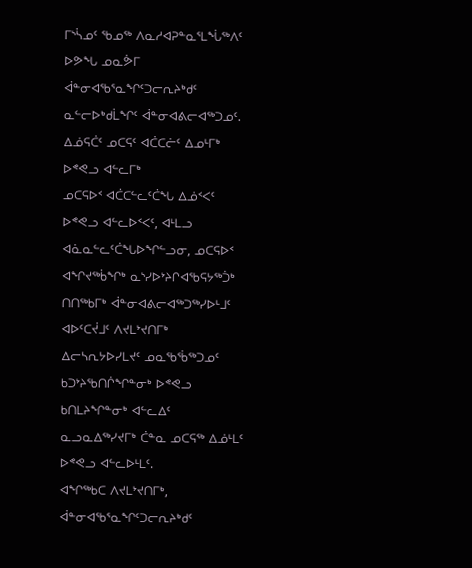ᒥᔅᓵᓄᑦ ᖃᓄᖅ ᐱᓇᓱᐊᕈᓐᓇᕐᒪᖔᖅᐱᑦ ᐅᕗᖓ ᓄᓇᕘᒥ ᐋᓐᓂᐊᖃᕐᓇᖏᑦᑐᓕᕆᔨᒃᑯᑦ ᓇᓪᓕᐅᒃᑯᒫᖏᑦ ᐋᓐᓂᐊᕕᓕᐊᖅᑐᓄᑦ.
ᐃᓅᕋᑖᑦ ᓄᑕᕋᑦ ᐊᑖᑕᓖᑦ ᐃᓄᒻᒥᒃ ᐅᕝᕙᓗ ᐊᓪᓚᒥᒃ
ᓄᑕᕋᐅᑉ ᐊᑖᑕᓪᓚᑦᑖᖓ ᐃᓅᑉᐸᑦ ᐅᕝᕙᓗ ᐊᓪᓚᐅᑉᐸᑦ, ᐊᒻᒪᓗ ᐊᓈᓇᓪᓚᑦᑖᖓᐅᖏᓪᓗᓂ, ᓄᑕᕋᐅᑉ ᐊᖏᔪᖅᑳᖏᒃ ᓇᔅᓯᐅᔾᔨᒋᐊᖃᕋᔭᖅᑑᒃ ᑎᑎᖅᑲᒥᒃ ᐋᓐᓂᐊᕕᓕᐊᖅᑐᖅᓯᐅᒻᒧᑦ ᐊᐅᑦᑕᔫᒧᑦ ᐱᔪᒪᔾᔪᑎᒥᒃ ᐃᓕᓴᕆᔭᐅᓯᒪᔪᑦ ᓄᓇᖃᖄᖅᑐᓄᑦ ᑲᑐᔾᔨᖃᑎᒌᖏᓐᓂᒃ ᐅᕝᕙᓗ ᑲᑎᒪᔨᖏᓐᓂᒃ ᐊᓪᓚᐃᑦ ᓇᓗᓇᐃᖅᓯᔪᒥᒃ ᑖᓐᓇ ᓄᑕᕋᖅ ᐃᓅᒻᒪᑦ ᐅᕝᕙᓗ ᐊᓪᓚᐅᒻᒪᑦ.
ᐊᖏᖅᑲᑕ ᐱᔪᒪᔾᔪᑎᒥᒃ, ᐋᓐᓂᐊᖃᕐᓇᖏᑦᑐᓕᕆᔨᒃᑯᑦ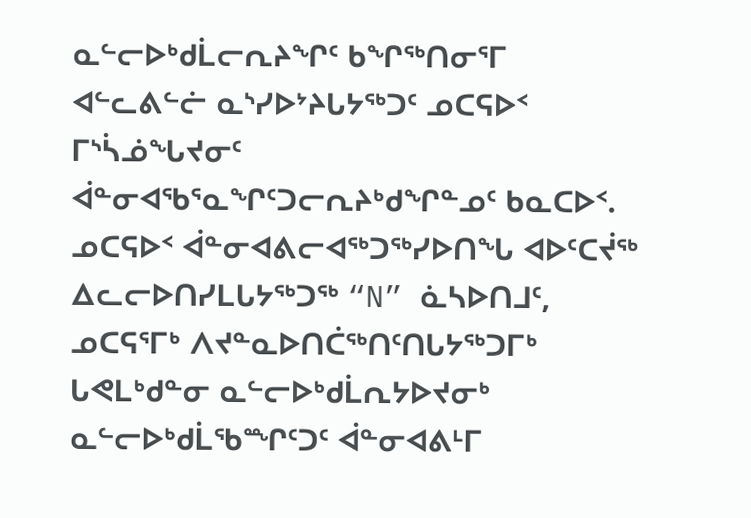ᓇᓪᓕᐅᒃᑯᒫᓕᕆᔨᖏᑦ ᑲᖏᖅᑎᓂᕐᒥ ᐊᓪᓚᕕᓪᓖ ᓇᔅᓯᐅᔾᔨᒐᔭᖅᑐᑦ ᓄᑕᕋᐅᑉ ᒥᔅᓵᓅᖓᔪᓂᑦ ᐋᓐᓂᐊᖃᕐᓇᖏᑦᑐᓕᕆᔨᒃᑯᖏᓐᓄᑦ ᑲᓇᑕᐅᑉ.
ᓄᑕᕋᐅᑉ ᐋᓐᓂᐊᕕᓕᐊᖅᑐᖅᓯᐅᑎᖓ ᐊᐅᑦᑕᔫᖅ ᐃᓚᓕᐅᑎᓯᒪᒐᔭᖅᑐᖅ “N” ᓈᓴᐅᑎᒧᑦ, ᓄᑕᕋᕐᒥᒃ ᐱᔪᓐᓇᐅᑎᑖᖅᑎᑦᑎᒐᔭᖅᑐᒥᒃ ᒐᕙᒪᒃᑯᓐᓂ ᓇᓪᓕᐅᒃᑯᒫᕆᔭᐅᔪᓂᒃ ᓇᓪᓕᐅᒃᑯᒫᖃᙱᑦᑐᑦ ᐋᓐᓂᐊᕕᒻᒥ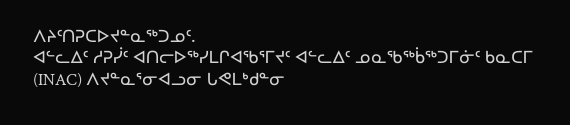ᐱᔨᑦᑎᕈᑕᐅᔪᓐᓇᖅᑐᓄᑦ.
ᐊᓪᓚᐃᑦ ᓱᕈᓰᑦ ᐊᑎᓕᐅᖅᓯᒪᒋᐊᖃᕐᒥᔪᑦ ᐊᓪᓚᐃᑦ ᓄᓇᖃᖅᑳᖅᑐᒥᓃᑦ ᑲᓇᑕᒥ (INAC) ᐱᔪᓐᓇᕐᓂᐊᓗᓂ ᒐᕙᒪᒃᑯᓐᓂ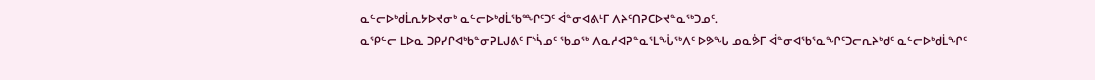ᓇᓪᓕᐅᒃᑯᒫᕆᔭᐅᔪᓂᒃ ᓇᓪᓕᐅᒃᑯᒫᖃᙱᑦᑐᑦ ᐋᓐᓂᐊᕕᒻᒥ ᐱᔨᑦᑎᕈᑕᐅᔪᓐᓇᖅᑐᓄᑦ.
ᓇᕿᓪᓕ ᒪᐅᓇ ᑐᑭᓯᒋᐊᒃᑲᓐᓂᕈᒪᒍᕕᑦ ᒥᔅᓵᓄᑦ ᖃᓄᖅ ᐱᓇᓱᐊᕈᓐᓇᕐᒪᖔᖅᐱᑦ ᐅᕗᖓ ᓄᓇᕘᒥ ᐋᓐᓂᐊᖃᕐᓇᖏᑦᑐᓕᕆᔨᒃᑯᑦ ᓇᓪᓕᐅᒃᑯᒫᖏᑦ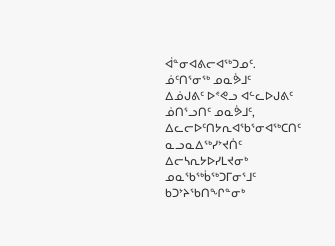ᐋᓐᓂᐊᕕᓕᐊᖅᑐᓄᑦ.
ᓅᑦᑎᕐᓂᖅ ᓄᓇᕘᒧᑦ
ᐃᓅᒍᕕᑦ ᐅᕝᕙᓗ ᐊᓪᓚᐅᒍᕕᑦ ᓅᑎᕐᓗᑎᑦ ᓄᓇᕘᒧᑦ, ᐃᓚᓕᐅᑦᑎᔭᕆᐊᖃᕐᓂᐊᖅᑕᑎᑦ ᓇᓗᓇᐃᖅᓯᔾᔪᑏᑦ ᐃᓕᓴᕆᔭᐅᓯᒪᔪᓂᒃ ᓄᓇᖃᖅᑳᖅᑐᒥᓂᕐᒧᑦ ᑲᑐᔾᔨᖃᑎᖏᓐᓂᒃ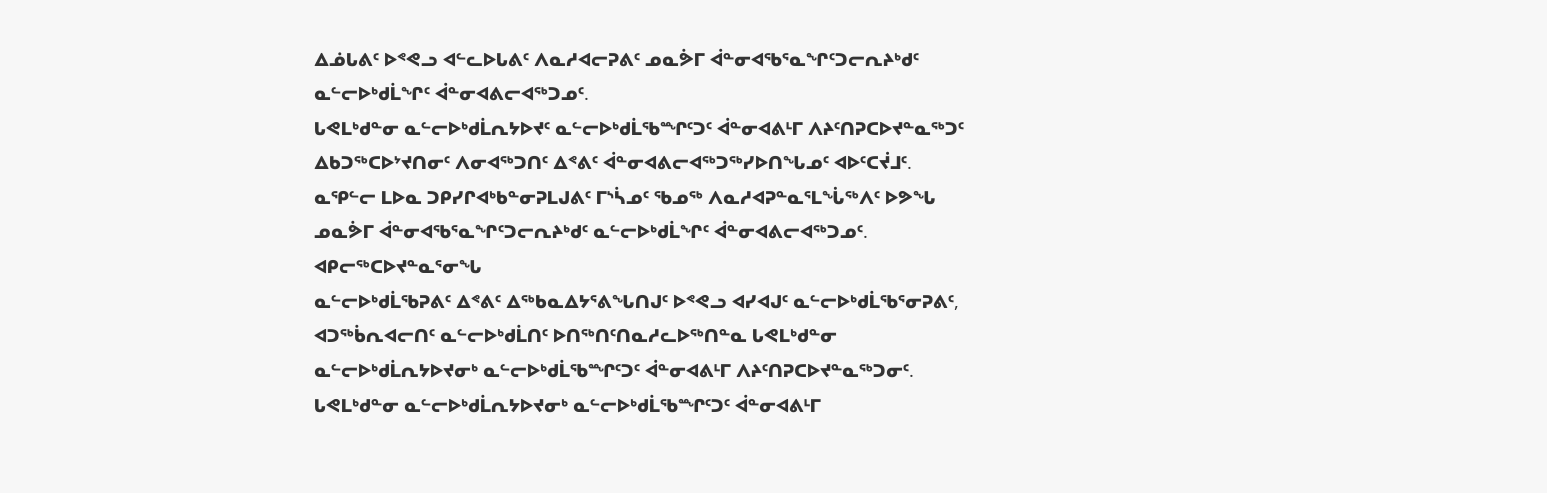ᐃᓅᒐᕕᑦ ᐅᕝᕙᓗ ᐊᓪᓚᐅᒐᕕᑦ ᐱᓇᓱᐊᓕᕈᕕᑦ ᓄᓇᕘᒥ ᐋᓐᓂᐊᖃᕐᓇᖏᑦᑐᓕᕆᔨᒃᑯᑦ ᓇᓪᓕᐅᒃᑯᒫᖏᑦ ᐋᓐᓂᐊᕕᓕᐊᖅᑐᓄᑦ.
ᒐᕙᒪᒃᑯᓐᓂ ᓇᓪᓕᐅᒃᑯᒫᕆᔭᐅᔪᑦ ᓇᓪᓕᐅᒃᑯᒫᖃᙱᑦᑐᑦ ᐋᓐᓂᐊᕕᒻᒥ ᐱᔨᑦᑎᕈᑕᐅᔪᓐᓇᖅᑐᑦ ᐃᑲᑐᖅᑕᐅᔾᔪᑎᓂᑦ ᐱᓂᐊᖅᑐᑎᑦ ᐃᕝᕕᑦ ᐋᓐᓂᐊᕕᓕᐊᖅᑐᖅᓯᐅᑎᖓᓄᑦ ᐊᐅᑦᑕᔫᒧᑦ.
ᓇᕿᓪᓕ ᒪᐅᓇ ᑐᑭᓯᒋᐊᒃᑲᓐᓂᕈᒪᒍᕕᑦ ᒥᔅᓵᓄᑦ ᖃᓄᖅ ᐱᓇᓱᐊᕈᓐᓇᕐᒪᖔᖅᐱᑦ ᐅᕗᖓ ᓄᓇᕘᒥ ᐋᓐᓂᐊᖃᕐᓇᖏᑦᑐᓕᕆᔨᒃᑯᑦ ᓇᓪᓕᐅᒃᑯᒫᖏᑦ ᐋᓐᓂᐊᕕᓕᐊᖅᑐᓄᑦ.
ᐊᑭᓕᖅᑕᐅᔪᓐᓇᕐᓂᖓ
ᓇᓪᓕᐅᒃᑯᒫᖃᕈᕕᑦ ᐃᕝᕕᑦ ᐃᖅᑲᓇᐃᔭᕐᕕᖓᑎᒍᑦ ᐅᕝᕙᓗ ᐊᓯᐊᒍᑦ ᓇᓪᓕᐅᒃᑯᒫᖃᕐᓂᕈᕕᑦ, ᐊᑐᖅᑳᕆᐊᓕᑎᑦ ᓇᓪᓕᐅᒃᑯᒫᑎᑦ ᐅᑎᖅᑎᑦᑎᓇᓱᓚᐅᖅᑎᓐᓇ ᒐᕙᒪᒃᑯᓐᓂ ᓇᓪᓕᐅᒃᑯᒫᕆᔭᐅᔪᓂᒃ ᓇᓪᓕᐅᒃᑯᒫᖃᙱᑦᑐᑦ ᐋᓐᓂᐊᕕᒻᒥ ᐱᔨᑦᑎᕈᑕᐅᔪᓐᓇᖅᑐᓂᑦ.
ᒐᕙᒪᒃᑯᓐᓂ ᓇᓪᓕᐅᒃᑯᒫᕆᔭᐅᔪᓂᒃ ᓇᓪᓕᐅᒃᑯᒫᖃᙱᑦᑐᑦ ᐋᓐᓂᐊᕕᒻᒥ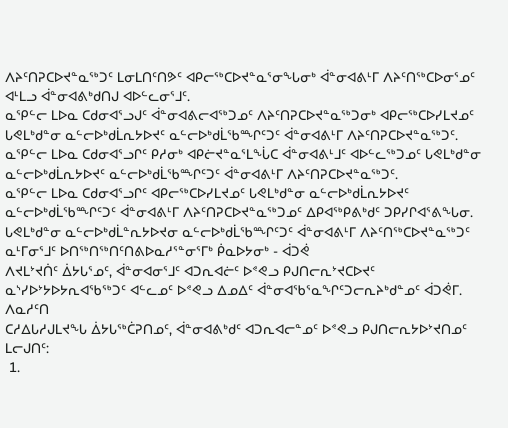ᐱᔨᑦᑎᕈᑕᐅᔪᓐᓇᖅᑐᑦ ᒪᓂᒪᑎᑦᑎᕗᑦ ᐊᑭᓕᖅᑕᐅᔪᓐᓇᕐᓂᖓᓂᒃ ᐋᓐᓂᐊᕕᒻᒥ ᐱᔨᑦᑎᖅᑕᐅᓂᕐᓄᑦ ᐊᒻᒪᓗ ᐋᓐᓂᐊᕕᒃᑯᑎᒍ ᐊᐅᓪᓚᓂᕐᒧᑦ.
ᓇᕿᓪᓕ ᒪᐅᓇ ᑕᑯᓂᐊᕐᓗᒍᑦ ᐋᓐᓂᐊᕕᓕᐊᖅᑐᓄᑦ ᐱᔨᑦᑎᕈᑕᐅᔪᓐᓇᖅᑐᓂᒃ ᐊᑭᓕᖅᑕᐅᓯᒪᔪᓄᑦ ᒐᕙᒪᒃᑯᓐᓂ ᓇᓪᓕᐅᒃᑯᒫᕆᔭᐅᔪᑦ ᓇᓪᓕᐅᒃᑯᒫᖃᙱᑦᑐᑦ ᐋᓐᓂᐊᕕᒻᒥ ᐱᔨᑦᑎᕈᑕᐅᔪᓐᓇᖅᑐᑦ.
ᓇᕿᓪᓕ ᒪᐅᓇ ᑕᑯᓂᐊᕐᓗᒋᑦ ᑭᓱᓂᒃ ᐊᑭᓖᔪᓐᓇᕐᒪᖔᑕ ᐋᓐᓂᐊᕕᒻᒧᑦ ᐊᐅᓪᓚᖅᑐᓄᑦ ᒐᕙᒪᒃᑯᓐᓂ ᓇᓪᓕᐅᒃᑯᒫᕆᔭᐅᔪᑦ ᓇᓪᓕᐅᒃᑯᒫᖃᙱᑦᑐᑦ ᐋᓐᓂᐊᕕᒻᒥ ᐱᔨᑦᑎᕈᑕᐅᔪᓐᓇᖅᑐᑦ.
ᓇᕿᓪᓕ ᒪᐅᓇ ᑕᑯᓂᐊᕐᓗᒋᑦ ᐊᑭᓕᖅᑕᐅᓯᒪᔪᓄᑦ ᒐᕙᒪᒃᑯᓐᓂ ᓇᓪᓕᐅᒃᑯᒫᕆᔭᐅᔪᑦ ᓇᓪᓕᐅᒃᑯᒫᖃᙱᑦᑐᑦ ᐋᓐᓂᐊᕕᒻᒥ ᐱᔨᑦᑎᕈᑕᐅᔪᓐᓇᖅᑐᓄᑦ ᐃᑭᐊᖅᑭᕕᒃᑯᑦ ᑐᑭᓯᒋᐊᕐᕕᖓᓂ.
ᒐᕙᒪᒃᑯᓐᓂ ᓇᓪᓕᐅᒃᑯᒫᓐᕆᔭᐅᔪᓂ ᓇᓪᓕᐅᒃᑯᒫᖃᙱᑦᑐᑦ ᐋᓐᓂᐊᕕᒻᒥ ᐱᔨᑦᑎᖅᑕᐅᔪᓐᓇᖅᑐᑦ ᓇᒻᒥᓂᕐᒧᑦ ᐅᑎᖅᑎᖅᑎᑦᑎᕕᐅᓇᓱᕐᓐᓂᕐᒥᒃ ᑮᓇᐅᔭᓂᒃ - ᐋᑐᕚ
ᐱᔪᒪᔾᔪᑏᑦ ᐄᔭᒐᕐᓄᑦ, ᐋᓐᓂᐊᓂᕐᒧᑦ ᐊᑐᕆᐊᓖᑦ ᐅᕝᕙᓗ ᑭᒍᑎᓕᕆᔾᔪᑕᐅᔪᑦ ᓇᔅᓯᐅᔾᔭᐅᔭᕆᐊᖃᖅᑐᑦ ᐊᓪᓚᓄᑦ ᐅᕝᕙᓗ ᐃᓄᐃᑦ ᐋᓐᓂᐊᖃᕐᓇᖏᑦᑐᓕᕆᔨᒃᑯᓐᓄᑦ ᐋᑐᕚᒥ.
ᐱᓇᓱᑦᑎ
ᑕᓱᐃᒐᓱᒍᒪᔪᖓ ᐄᔭᒐᖅᑖᕈᑎᓄᑦ, ᐋᓐᓂᐊᕕᒃᑯᑦ ᐊᑐᕆᐊᓕᓐᓄᑦ ᐅᕝᕙᓗ ᑭᒍᑎᓕᕆᔭᐅᔾᔪᑎᓄᑦ
ᒪᓕᒍᑎᑦ:
 1.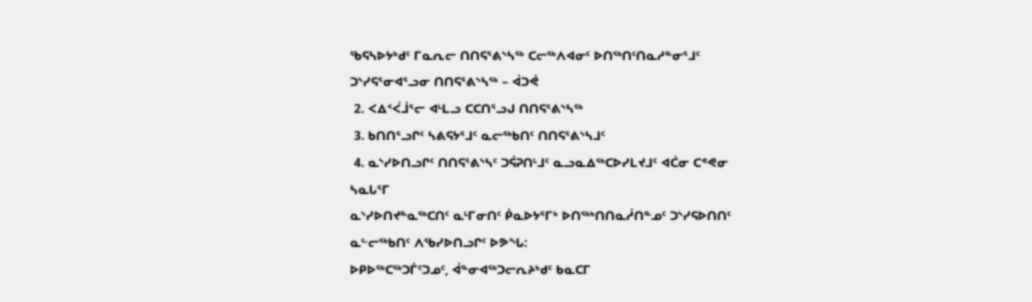ᖃᕋᓴᐅᔭᒃᑯᑦ ᒥᓇᕆᓕ ᑎᑎᕋᕐᕕᔅᓴᖅ ᑕᓕᖅᐱᐊᓂᑦ ᐅᑎᖅᑎᑦᑎᓇᓱᓐᓂᕐᒧᑦ ᑐᔅᓯᕋᕐᓂᐊᕐᓗᓂ ᑎᑎᕋᕐᕕᔅᓴᖅ – ᐋᑐᕚ
 2. ᐸᐃᑉᐹᒨᕐᓕ ᐊᒻᒪᓗ ᑕᑕᑎᕐᓗᒍ ᑎᑎᕋᕐᕕᔅᓴᖅ
 3. ᑲᑎᑎᕐᓗᒋᑦ ᓴᕕᕋᔭᕐᒧᑦ ᓇᓕᖅᑲᑎᑦ ᑎᑎᕋᕐᕕᔅᓴᒧᑦ
 4. ᓇᔅᓯᐅᑎᓗᒋᑦ ᑎᑎᕋᕐᕕᔅᓴᑦ ᑐᕌᕈᑎᒻᒧᑦ ᓇᓗᓇᐃᖅᑕᐅᓯᒪᔪᒧᑦ ᐊᑖᓂ ᑕᕝᕙᓂ ᓴᓇᒐᕐᒥ
ᓇᔅᓯᐅᑎᔪᓐᓇᖅᑕᑎᑦ ᓇᒻᒥᓂᑎᑦ ᑮᓇᐅᔭᕐᒥᒃ ᐅᑎᖅᒃᑎᑎᓇᓲᑎᓐᓄᑦ ᑐᔅᓯᕋᐅᑎᑎᑦ ᓇᓪᓕᖅᑲᑎᑦ ᐱᖃᓯᐅᑎᓗᒋᑦ ᐅᕗᖓ:
ᐅᑭᐅᖅᑕᖅᑐᒦᑦᑐᓄᑦ, ᐋᓐᓂᐊᖅᑐᓕᕆᔨᒃᑯᑦ ᑲᓇᑕᒥ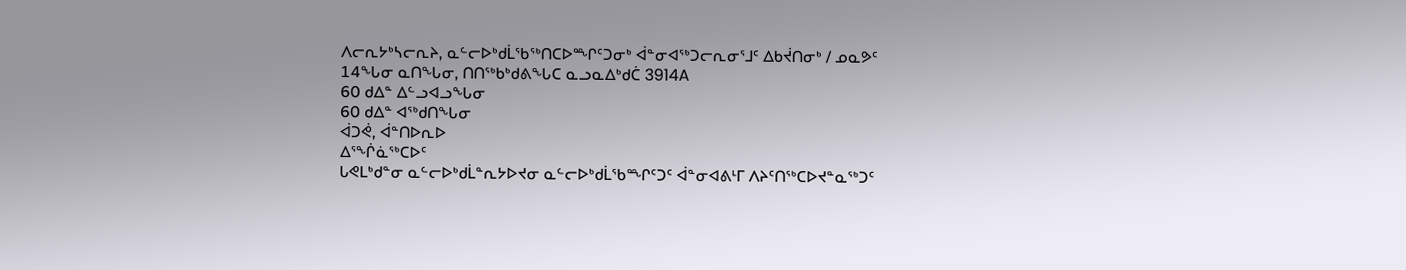ᐱᓕᕆᔭᒃᓴᓕᕆᔨ, ᓇᓪᓕᐅᒃᑯᒫᖃᖅᑎᑕᐅᙱᑦᑐᓂᒃ ᐋᓐᓂᐊᖅᑐᓕᕆᓂᕐᒧᑦ ᐃᑲᔫᑎᓂᒃ / ᓄᓇᕗᑦ
14ᖓᓂ ᓇᑎᖓᓂ, ᑎᑎᖅᑲᒃᑯᕕᖓᑕ ᓇᓗᓇᐃᒃᑯᑖ 3914A
60 ᑯᐃᓐ ᐃᓪᓗᐊᓗᖓᓂ
60 ᑯᐃᓐ ᐊᖅᑯᑎᖓᓂ
ᐋᑐᕚ, ᐋᓐᑎᐅᕆᐅ
ᐃᕐᖐᓈᖅᑕᐅᑦ
ᒐᕙᒪᒃᑯᓐᓂ ᓇᓪᓕᐅᒃᑯᒫᓐᕆᔭᐅᔪᓂ ᓇᓪᓕᐅᒃᑯᒫᖃᙱᑦᑐᑦ ᐋᓐᓂᐊᕕᒻᒥ ᐱᔨᑦᑎᖅᑕᐅᔪᓐᓇᖅᑐᑦ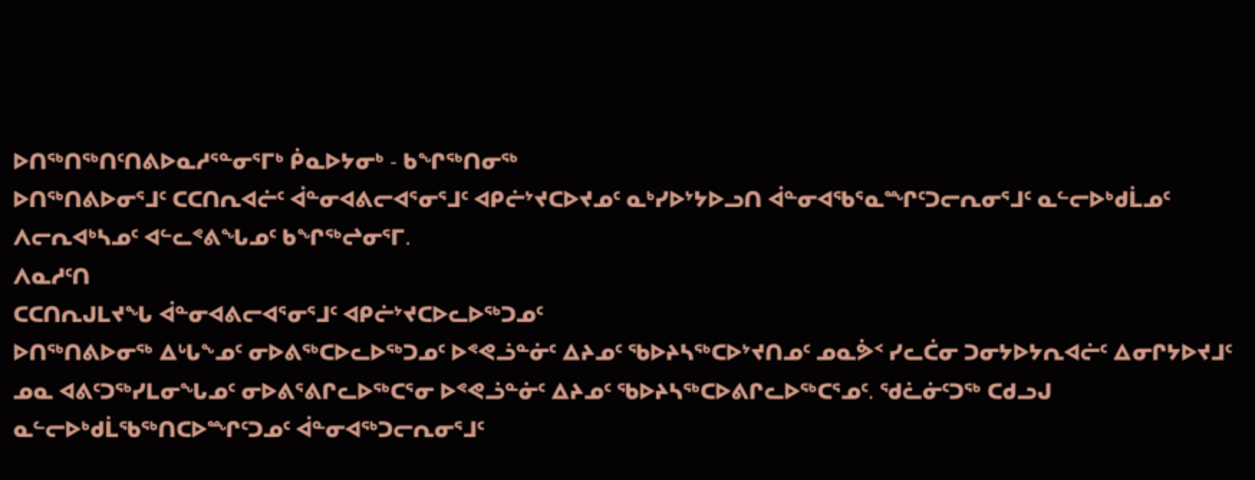ᐅᑎᖅᑎᖅᑎᑦᑎᕕᐅᓇᓱᕐᓐᓂᕐᒥᒃ ᑮᓇᐅᔭᓂᒃ - ᑲᖏᖅᑎᓂᖅ
ᐅᑎᖅᑎᕕᐅᓂᕐᒧᑦ ᑕᑕᑎᕆᐊᓖᑦ ᐋᓐᓂᐊᕕᓕᐊᕐᓂᕐᒧᑦ ᐊᑭᓖᔾᔪᑕᐅᔪᓄᑦ ᓇᒃᓯᐅᔾᔭᐅᓗᑎ ᐋᓐᓂᐊᖃᕐᓇᙱᑦᑐᓕᕆᓂᕐᒧᑦ ᓇᓪᓕᐅᒃᑯᒫᓄᑦ ᐱᓕᕆᐊᒃᓴᓄᑦ ᐊᓪᓚᕝᕕᖓᓄᑦ ᑲᖏᖅᖠᓂᕐᒥ.
ᐱᓇᓱᑦᑎ
ᑕᑕᑎᕆᒍᒪᔪᖓ ᐋᓐᓂᐊᕕᓕᐊᕐᓂᕐᒧᑦ ᐊᑭᓖᔾᔪᑕᐅᓚᐅᖅᑐᓄᑦ
ᐅᑎᖅᑎᕕᐅᓂᖅ ᐃᒡᒐᖕᓄᑦ ᓂᐅᕕᖅᑕᐅᓚᐅᖅᑐᓄᑦ ᐅᕝᕙᓘᓐᓃᑦ ᐃᔨᓄᑦ ᖃᐅᔨᓴᖅᑕᐅᔾᔪᑎᓄᑦ ᓄᓇᕘᑉ ᓯᓚᑖᓂ ᑐᓂᔭᐅᔭᕆᐊᓖᑦ ᐃᓂᒋᔭᐅᔪᒧᑦ ᓄᓇ ᐊᕕᑦᑐᖅᓯᒪᓂᖓᓄᑦ ᓂᐅᕕᕐᕕᒋᓚᐅᖅᑕᕐᓂ ᐅᕝᕙᓘᓐᓃᑦ ᐃᔨᓄᑦ ᖃᐅᔨᓴᖅᑕᐅᕕᒋᓚᐅᖅᑕᕐᓄᑦ. ᖁᓛᓃᑦᑐᖅ ᑕᑯᓗᒍ ᓇᓪᓕᐅᒃᑯᒫᖃᖅᑎᑕᐅᙱᑦᑐᓄᑦ ᐋᓐᓂᐊᖅᑐᓕᕆᓂᕐᒧᑦ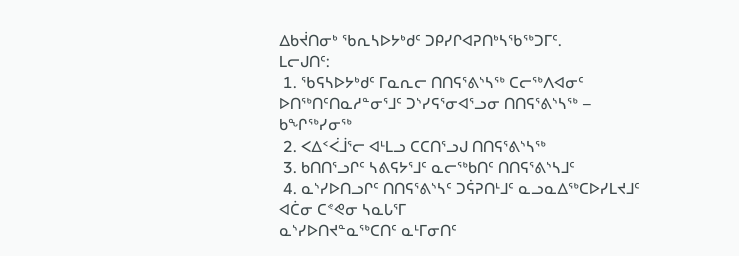ᐃᑲᔫᑎᓂᒃ ᖃᕆᓴᐅᔭᒃᑯᑦ ᑐᑭᓯᒋᐊᕈᑎᒃᓴᖃᖅᑐᒥᑦ.
ᒪᓕᒍᑎᑦ:
 1. ᖃᕋᓴᐅᔭᒃᑯᑦ ᒥᓇᕆᓕ ᑎᑎᕋᕐᕕᔅᓴᖅ ᑕᓕᖅᐱᐊᓂᑦ ᐅᑎᖅᑎᑦᑎᓇᓱᓐᓂᕐᒧᑦ ᑐᔅᓯᕋᕐᓂᐊᕐᓗᓂ ᑎᑎᕋᕐᕕᔅᓴᖅ – ᑲᖏᖅᓯᓂᖅ
 2. ᐸᐃᑉᐹᒨᕐᓕ ᐊᒻᒪᓗ ᑕᑕᑎᕐᓗᒍ ᑎᑎᕋᕐᕕᔅᓴᖅ
 3. ᑲᑎᑎᕐᓗᒋᑦ ᓴᕕᕋᔭᕐᒧᑦ ᓇᓕᖅᑲᑎᑦ ᑎᑎᕋᕐᕕᔅᓴᒧᑦ
 4. ᓇᔅᓯᐅᑎᓗᒋᑦ ᑎᑎᕋᕐᕕᔅᓴᑦ ᑐᕌᕈᑎᒻᒧᑦ ᓇᓗᓇᐃᖅᑕᐅᓯᒪᔪᒧᑦ ᐊᑖᓂ ᑕᕝᕙᓂ ᓴᓇᒐᕐᒥ
ᓇᔅᓯᐅᑎᔪᓐᓇᖅᑕᑎᑦ ᓇᒻᒥᓂᑎᑦ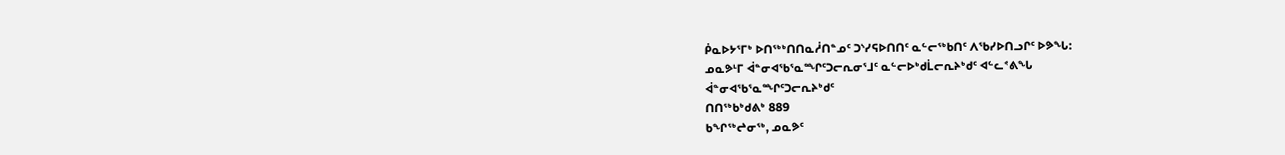ᑮᓇᐅᔭᕐᒥᒃ ᐅᑎᖅᒃᑎᑎᓇᓲᑎᓐᓄᑦ ᑐᔅᓯᕋᐅᑎᑎᑦ ᓇᓪᓕᖅᑲᑎᑦ ᐱᖃᓯᐅᑎᓗᒋᑦ ᐅᕗᖓ:
ᓄᓇᕗᒻᒥ ᐋᓐᓂᐊᖃᕐᓇᙱᑦᑐᓕᕆᓂᕐᒧᑦ ᓇᓪᓕᐅᒃᑯᒫᓕᕆᔨᒃᑯᑦ ᐊᓪᓚᕝᕕᖓ
ᐋᓐᓂᐊᖃᕐᓇᙱᑦᑐᓕᕆᔨᒃᑯᑦ
ᑎᑎᖅᑲᒃᑯᕕᒃ 889
ᑲᖏᖅᖠᓂᖅ, ᓄᓇᕗᑦ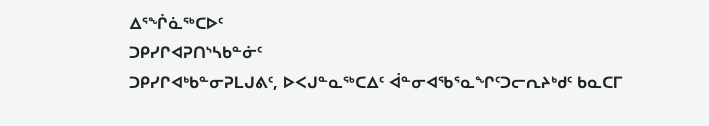ᐃᕐᖐᓈᖅᑕᐅᑦ
ᑐᑭᓯᒋᐊᕈᑎᔅᓴᑲᓐᓃᑦ
ᑐᑭᓯᒋᐊᒃᑲᓐᓂᕈᒪᒍᕕᑦ, ᐅᐸᒍᓐᓇᖅᑕᐃᑦ ᐋᓐᓂᐊᖃᕐᓇᖏᑦᑐᓕᕆᔨᒃᑯᑦ ᑲᓇᑕᒥ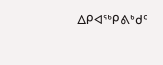ᐃᑭᐊᖅᑭᕕᒃᑯᑦ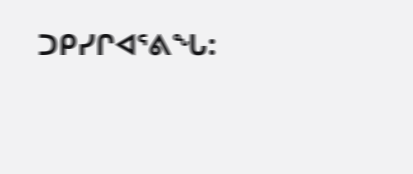ᑐᑭᓯᒋᐊᕐᕕᖓ: